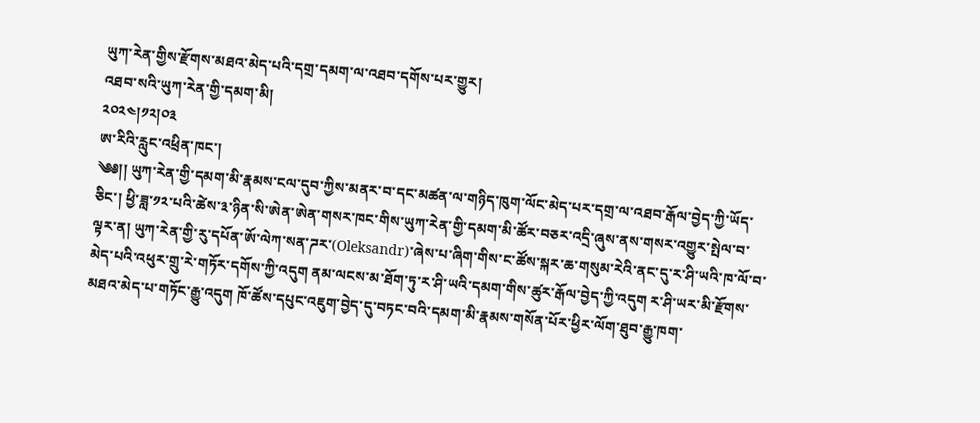ཡུཀ་རེན་གྱིས་རྫོགས་མཐའ་མེད་པའི་དགྲ་དམག་ལ་འཐབ་དགོས་པར་གྱུར།
འཐབ་སའི་ཡུཀ་རེན་གྱི་དམག་མི།
༢༠༢༤།༡༢།༠༣
ཨ་རིའི་རླུང་འཕྲིན་ཁང་།
༄༅།། ཡུཀ་རེན་གྱི་དམག་མི་རྣམས་ངལ་དུབ་ཀྱིས་མནར་བ་དང་མཚན་ལ་གཉིད་ཁུག་ལོང་མེད་པར་དགྲ་ལ་འཐབ་རྒོལ་བྱེད་ཀྱི་ཡོད་ཅིང་། ཕྱི་ཟླ་༡༢་པའི་ཚེས་༣་ཉིན་སི་ཨེན་ཨེན་གསར་ཁང་གིས་ཡུཀ་རེན་གྱི་དམག་མི་ཚོར་བཅར་འདྲི་ཞུས་ནས་གསར་འགྱུར་སྤེལ་བ་ལྟར་ན། ཡུཀ་རེན་གྱི་རུ་དཔོན་ཨོ་ལེཀ་སན་ཌར་(Oleksandr)་ཞེས་པ་ཞིག་གིས་ང་ཚོས་སྐར་ཆ་གསུམ་རེའི་ནང་དུ་ར་ཤི་ཡའི་ཁ་ལོ་བ་མེད་པའི་འཕུར་གྲུ་རེ་གཏོར་དགོས་ཀྱི་འདུག ནམ་ལངས་མ་ཐོག་ཏུ་ར་ཤི་ཡའི་དམག་གིས་ཚུར་རྒོལ་བྱེད་ཀྱི་འདུག ར་ཤི་ཡར་མི་རྫོགས་མཐའ་མེད་པ་གཏོང་རྒྱུ་འདུག ཁོ་ཚོས་དཔུང་འཇུག་བྱེད་དུ་བཏང་བའི་དམག་མི་རྣམས་གསོན་པོར་ཕྱིར་ལོག་ཐུབ་རྒྱུ་ཁག་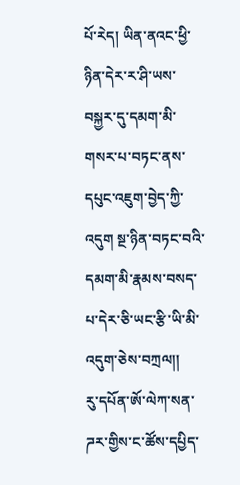པོ་རེད། ཡིན་ནའང་ཕྱི་ཉིན་དེར་ར་ཤི་ཡས་བསྐྱར་དུ་དམག་མི་གསར་པ་བཏང་ནས་དཔུང་འཇུག་བྱེད་ཀྱི་འདུག སྔ་ཉིན་བཏང་བའི་དམག་མི་རྣམས་བསད་པ་དེར་ཅི་ཡང་རྩི་ཡི་མི་འདུག་ཅེས་བཀྲལ།།
རུ་དཔོན་ཨོ་ལེཀ་སན་ཌར་གྱིས་ང་ཚོས་དཔྱིད་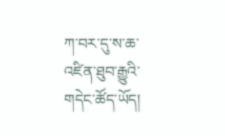ཀ་བར་དུ་ས་ཆ་འཛིན་ཐུབ་རྒྱུའི་གདེང་ཚོད་ཡོད།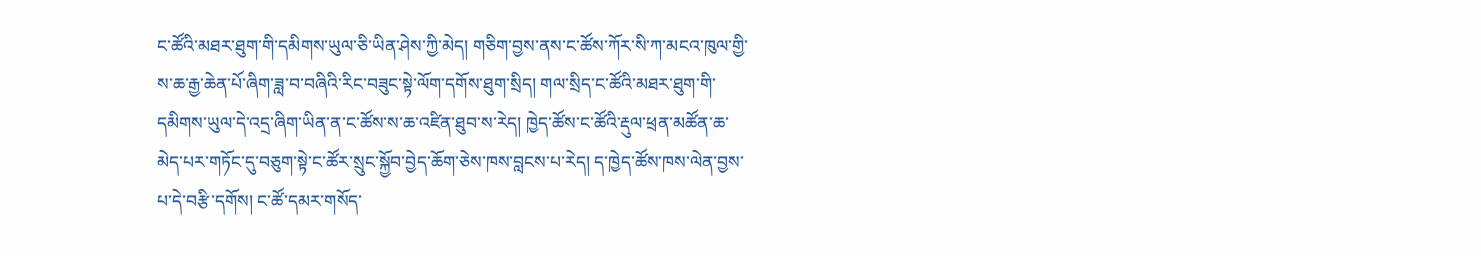ང་ཚོའི་མཐར་ཐུག་གི་དམིགས་ཡུལ་ཅི་ཡིན་ཤེས་ཀྱི་མེད། གཅིག་བྱས་ནས་ང་ཚོས་ཀོར་སི་ཀ་མངའ་ཁུལ་གྱི་ས་ཆ་རྒྱ་ཆེན་པོ་ཞིག་ཟླ་བ་བཞིའི་རིང་བཟུང་སྟེ་ལོག་དགོས་ཐུག་སྲིད། གལ་སྲིད་ང་ཚོའི་མཐར་ཐུག་གི་དམིགས་ཡུལ་དེ་འདྲ་ཞིག་ཡིན་ན་ང་ཚོས་ས་ཆ་འཛིན་ཐུབ་ས་རེད། ཁྱེད་ཚོས་ང་ཚོའི་རྡུལ་ཕྲན་མཚོན་ཆ་མེད་པར་གཏོང་དུ་བཅུག་སྟེ་ང་ཚོར་སྲུང་སྐྱོབ་བྱེད་ཆོག་ཅེས་ཁས་བླངས་པ་རེད། ད་ཁྱེད་ཚོས་ཁས་ལེན་བྱས་པ་དེ་བརྩི་དགོས། ང་ཚོ་དམར་གསོད་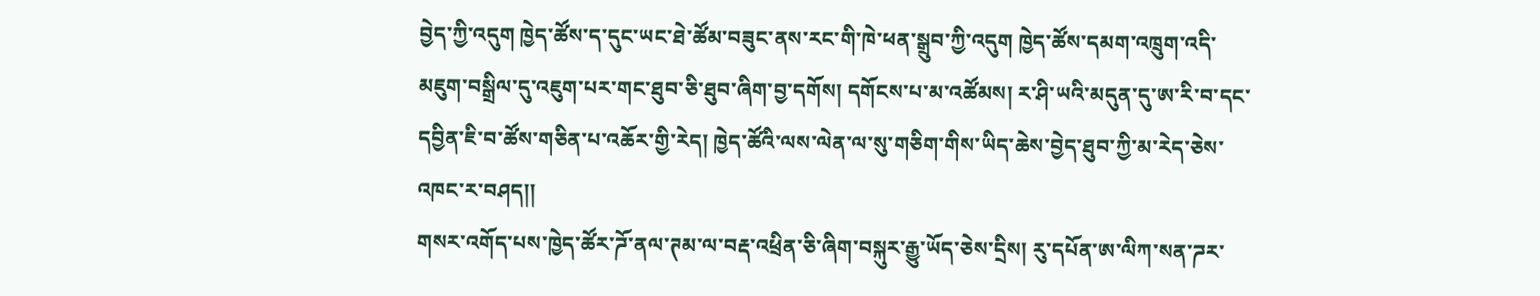བྱེད་ཀྱི་འདུག ཁྱེད་ཚོས་ད་དུང་ཡང་ཐེ་ཚོམ་བཟུང་ནས་རང་གི་ཁེ་ཕན་སྒྲུབ་ཀྱི་འདུག ཁྱེད་ཚོས་དམག་འཁྲུག་འདི་མཇུག་བསྒྲིལ་དུ་འཇུག་པར་གང་ཐུབ་ཅི་ཐུབ་ཞིག་བྱ་དགོས། དགོངས་པ་མ་འཚོམས། ར་ཤི་ཡའི་མདུན་དུ་ཨ་རི་བ་དང་དབྱིན་ཇི་བ་ཚོས་གཅིན་པ་འཆོར་གྱི་རེད། ཁྱེད་ཚོའི་ལས་ལེན་ལ་སུ་གཅིག་གིས་ཡིད་ཆེས་བྱེད་ཐུབ་ཀྱི་མ་རེད་ཅེས་འཁང་ར་བཤད།།
གསར་འགོད་པས་ཁྱེད་ཚོར་ཌོ་ནལ་ཊམ་ལ་བརྡ་འཕྲིན་ཅི་ཞིག་བསྐུར་རྒྱུ་ཡོད་ཅེས་དྲིས། རུ་དཔོན་ཨ་ལིཀ་སན་ཌར་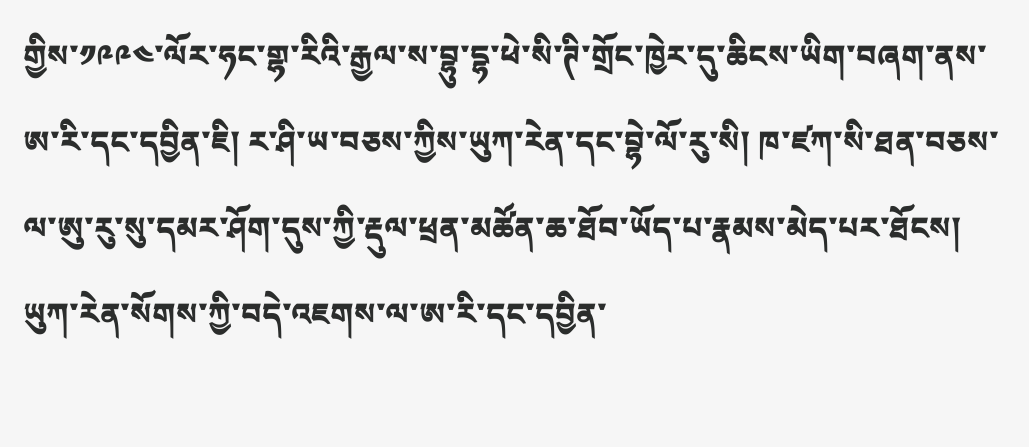གྱིས་༡༩༩༤་ལོར་ཧང་གྷ་རིའི་རྒྱལ་ས་བྷུ་དྷ་ཕེ་སི་ཊི་གྲོང་ཁྱེར་དུ་ཆིངས་ཡིག་བཞག་ནས་ཨ་རི་དང་དབྱིན་ཇི། ར་ཤི་ཡ་བཅས་ཀྱིས་ཡུཀ་རེན་དང་བྷེ་ལོ་རུ་སི། ཁ་ཛཀ་སི་ཐན་བཅས་ལ་ཨུ་རུ་སུ་དམར་ཤོག་དུས་ཀྱི་རྡུལ་ཕྲན་མཚོན་ཆ་ཐོབ་ཡོད་པ་རྣམས་མེད་པར་ཐོངས། ཡུཀ་རེན་སོགས་ཀྱི་བདེ་འཇགས་ལ་ཨ་རི་དང་དབྱིན་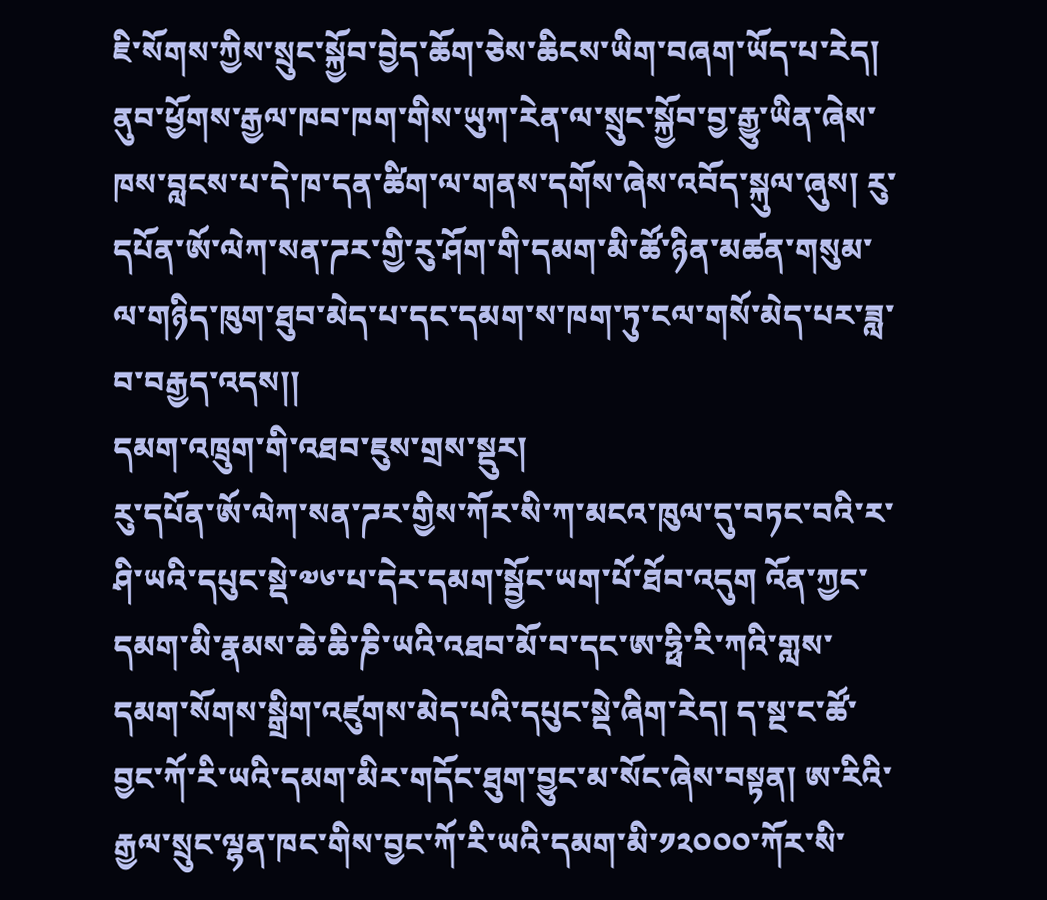ཇི་སོགས་ཀྱིས་སྲུང་སྐྱོབ་བྱེད་ཆོག་ཅེས་ཆིངས་ཡིག་བཞག་ཡོད་པ་རེད། ནུབ་ཕྱོགས་རྒྱལ་ཁབ་ཁག་གིས་ཡུཀ་རེན་ལ་སྲུང་སྐྱོབ་བྱ་རྒྱུ་ཡིན་ཞེས་ཁས་བླངས་པ་དེ་ཁ་དན་ཚིག་ལ་གནས་དགོས་ཞེས་འབོད་སྐུལ་ཞུས། རུ་དཔོན་ཨོ་ལེཀ་སན་ཌར་གྱི་རུ་ཤོག་གི་དམག་མི་ཚོ་ཉིན་མཚན་གསུམ་ལ་གཉིད་ཁུག་ཐུབ་མེད་པ་དང་དམག་ས་ཁག་ཏུ་ངལ་གསོ་མེད་པར་ཟླ་བ་བརྒྱད་འདས།།
དམག་འཁྲུག་གི་འཐབ་ཇུས་གྲས་སྡུར།
རུ་དཔོན་ཨོ་ལེཀ་སན་ཌར་གྱིས་ཀོར་སི་ཀ་མངའ་ཁུལ་དུ་བཏང་བའི་ར་ཤི་ཡའི་དཔུང་སྡེ་༧༦་པ་དེར་དམག་སྦྱོང་ཡག་པོ་ཐོབ་འདུག འོན་ཀྱང་དམག་མི་རྣམས་ཆེ་ཆི་ཎི་ཡའི་འཐབ་མོ་བ་དང་ཨ་ཧྥི་རི་ཀའི་གླས་དམག་སོགས་སྒྲིག་འཛུགས་མེད་པའི་དཔུང་སྡེ་ཞིག་རེད། ད་སྔ་ང་ཚོ་བྱང་ཀོ་རི་ཡའི་དམག་མིར་གདོང་ཐུག་བྱུང་མ་སོང་ཞེས་བསྟན། ཨ་རིའི་རྒྱལ་སྲུང་ལྷན་ཁང་གིས་བྱང་ཀོ་རི་ཡའི་དམག་མི་༡༢༠༠༠་ཀོར་སི་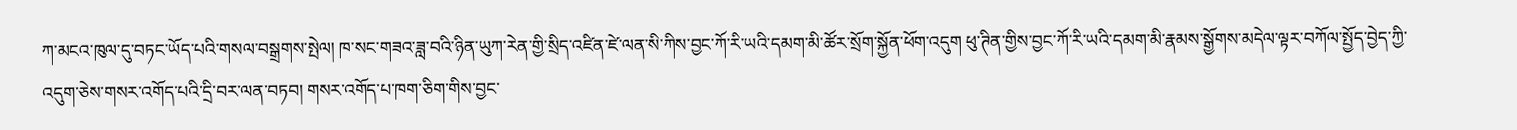ཀ་མངའ་ཁུལ་དུ་བཏང་ཡོད་པའི་གསལ་བསྒྲགས་སྤེལ། ཁ་སང་གཟའ་ཟླ་བའི་ཉིན་ཡུཀ་རེན་གྱི་སྲིད་འཛིན་ཛེ་ལན་སི་ཀིས་བྱང་ཀོ་རི་ཡའི་དམག་མི་ཚོར་སྲོག་སྐྱོན་ཕོག་འདུག ཕུ་ཊིན་གྱིས་བྱང་ཀོ་རི་ཡའི་དམག་མི་རྣམས་སྒྱོགས་མདེལ་ལྟར་བཀོལ་སྤྱོད་བྱེད་ཀྱི་འདུག་ཅེས་གསར་འགོད་པའི་དྲི་བར་ལན་བཏབ། གསར་འགོད་པ་ཁག་ཅིག་གིས་བྱང་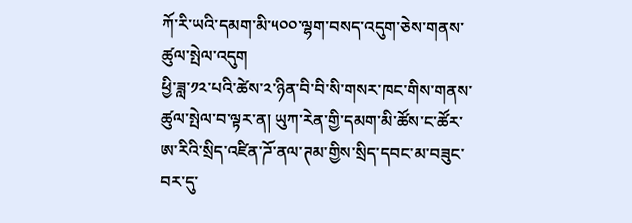ཀོ་རི་ཡའི་དམག་མི་༥༠༠་ལྷག་བསད་འདུག་ཅེས་གནས་ཚུལ་སྤེལ་འདུག
ཕྱི་ཟླ་༡༢་པའི་ཚེས་༢་ཉིན་བི་བི་སི་གསར་ཁང་གིས་གནས་ཚུལ་སྤེལ་བ་ལྟར་ན། ཡུཀ་རེན་གྱི་དམག་མི་ཚོས་ང་ཚོར་ཨ་རིའི་སྲིད་འཛིན་ཌོ་ནལ་ཊམ་གྱིས་སྲིད་དབང་མ་བཟུང་བར་དུ་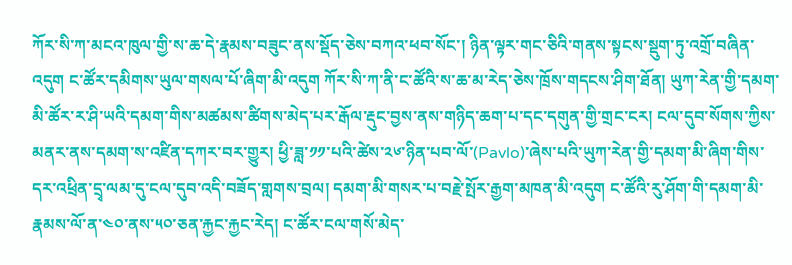ཀོར་སི་ཀ་མངའ་ཁུལ་གྱི་ས་ཆ་དེ་རྣམས་བཟུང་ནས་སྡོད་ཅེས་བཀའ་ཕབ་སོང་། ཉིན་ལྟར་གང་ཅིའི་གནས་སྟངས་སྡུག་ཏུ་འགྲོ་བཞིན་འདུག ང་ཚོར་དམིགས་ཡུལ་གསལ་པོ་ཞིག་མི་འདུག ཀོར་སི་ཀ་ནི་ང་ཚོའི་ས་ཆ་མ་རེད་ཅེས་ཁྲོས་གདངས་ཤིག་ཐོན། ཡུཀ་རེན་གྱི་དམག་མི་ཚོར་ར་ཤི་ཡའི་དམག་གིས་མཚམས་ཚིགས་མེད་པར་རྒོལ་རྡུང་བྱས་ནས་གཉིད་ཆག་པ་དང་དགུན་གྱི་གྲང་ངར། ངལ་དུབ་སོགས་ཀྱིས་མནར་ནས་དམག་ས་འཛིན་དཀར་བར་གྱུར། ཕྱི་ཟླ་༡༡་པའི་ཚེས་༢༦་ཉིན་པབ་ལོ་(Pavlo)་ཞེས་པའི་ཡུཀ་རེན་གྱི་དམག་མི་ཞིག་གིས་དར་འཕྲིན་དྲྭ་ལམ་དུ་ངལ་དུབ་འདི་བཟོད་གླགས་བྲལ། དམག་མི་གསར་པ་བརྗེ་སྤོར་རྒྱག་མཁན་མི་འདུག ང་ཚོའི་རུ་ཤོག་གི་དམག་མི་རྣམས་ལོ་ན་༤༠་ནས་༥༠་ཅན་རྐྱང་རྐྱང་རེད། ང་ཚོར་ངལ་གསོ་མེད་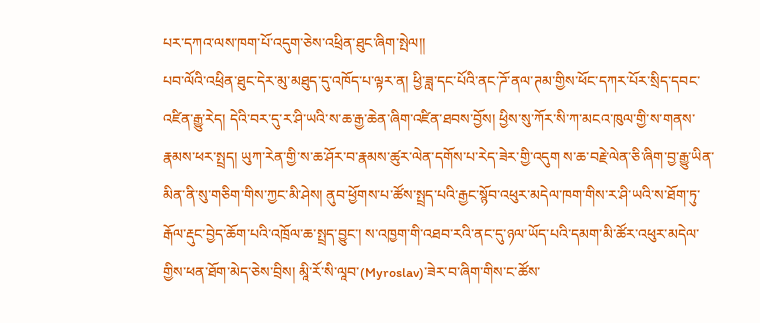པར་དཀའ་ལས་ཁག་པོ་འདུག་ཅེས་འཕྲིན་ཐུང་ཞིག་སྤེལ།།
པབ་ལོའི་འཕྲིན་ཐུང་དེར་མུ་མཐུད་དུ་འཁོད་པ་ལྟར་ན། ཕྱི་ཟླ་དང་པོའི་ནང་ཌོ་ནལ་ཊམ་གྱིས་ཕོང་དཀར་པོར་སྲིད་དབང་འཛིན་རྒྱུ་རེད། དེའི་བར་དུ་ར་ཤི་ཡའི་ས་ཆ་རྒྱ་ཆེན་ཞིག་འཛིན་ཐབས་བྱོས། ཕྱིས་སུ་ཀོར་སི་ཀ་མངའ་ཁུལ་གྱི་ས་གནས་རྣམས་ཕར་སྤྲད། ཡུཀ་རེན་གྱི་ས་ཆ་ཤོར་བ་རྣམས་ཚུར་ལེན་དགོས་པ་རེད་ཟེར་གྱི་འདུག ས་ཆ་བརྗེ་ལེན་ཅི་ཞིག་བྱ་རྒྱུ་ཡིན་མིན་ནི་སུ་གཅིག་གིས་ཀྱང་མི་ཤེས། ནུབ་ཕྱོགས་པ་ཚོས་སྤྲད་པའི་རྒྱང་སྙོབ་འཕུར་མདེལ་ཁག་གིས་ར་ཤི་ཡའི་ས་ཐོག་ཏུ་རྒོལ་རྡུང་བྱེད་ཆོག་པའི་འཁྲོལ་ཆ་སྤྲད་བྱུང་། ས་འཁྱག་གི་འཐབ་རའི་ནང་དུ་ཉལ་ཡོད་པའི་དམག་མི་ཚོར་འཕུར་མདེལ་གྱིས་ཕན་ཐོག་མེད་ཅེས་བྲིས། མཱི་རོ་སི་ལཱབ་(Myroslav)་ཟེར་བ་ཞིག་གིས་ང་ཚོས་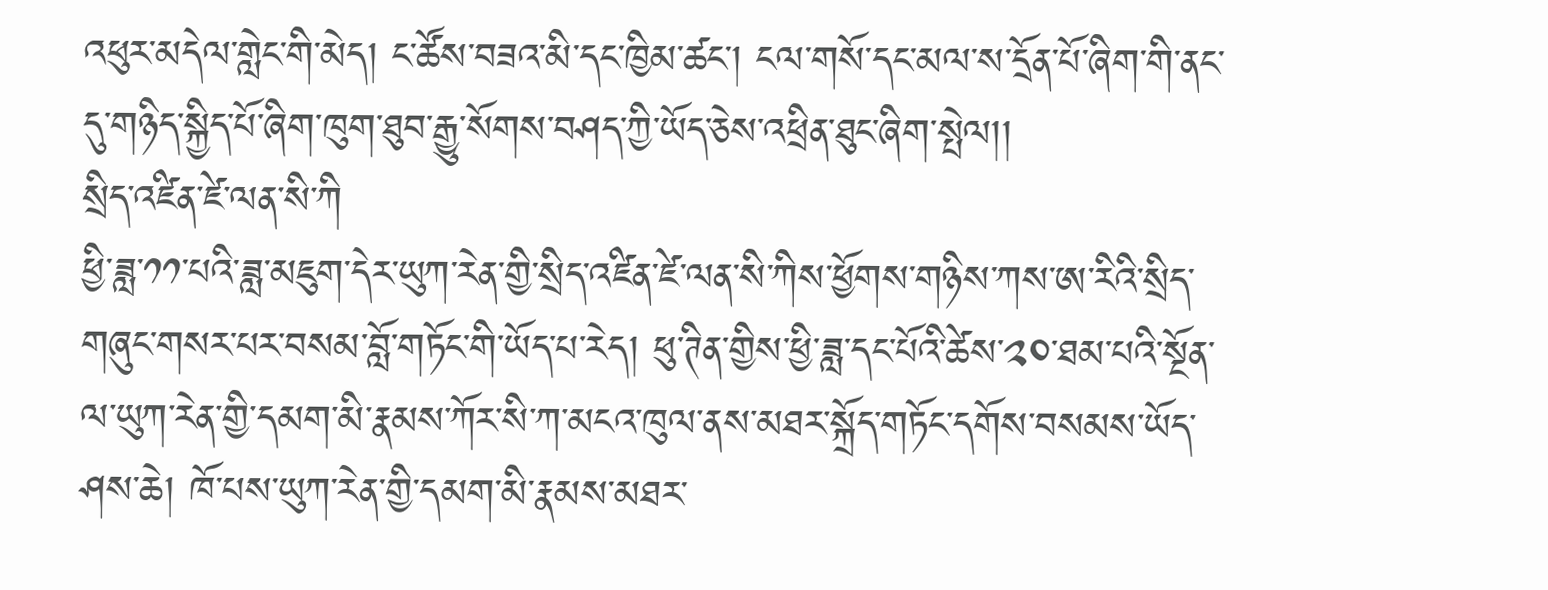འཕུར་མདེལ་གླེང་གི་མེད། ང་ཚོས་བཟའ་མི་དང་ཁྱིམ་ཚང་། ངལ་གསོ་དང་མལ་ས་དྲོན་པོ་ཞིག་གི་ནང་དུ་གཉིད་སྐྱིད་པོ་ཞིག་ཁུག་ཐུབ་རྒྱུ་སོགས་བཤད་ཀྱི་ཡོད་ཅེས་འཕྲིན་ཐུང་ཞིག་སྤེལ།།
སྲིད་འཛིན་ཛེ་ལན་སི་ཀི
ཕྱི་ཟླ་༡༡་པའི་ཟླ་མཇུག་དེར་ཡུཀ་རེན་གྱི་སྲིད་འཛིན་ཛེ་ལན་སི་ཀིས་ཕྱོགས་གཉིས་ཀས་ཨ་རིའི་སྲིད་གཞུང་གསར་པར་བསམ་བློ་གཏོང་གི་ཡོད་པ་རེད། ཕུ་ཊིན་གྱིས་ཕྱི་ཟླ་དང་པོའི་ཚེས་༢༠་ཐམ་པའི་སྔོན་ལ་ཡུཀ་རེན་གྱི་དམག་མི་རྣམས་ཀོར་སི་ཀ་མངའ་ཁུལ་ནས་མཐར་སྐྲོད་གཏོང་དགོས་བསམས་ཡོད་ཤས་ཆེ། ཁོ་པས་ཡུཀ་རེན་གྱི་དམག་མི་རྣམས་མཐར་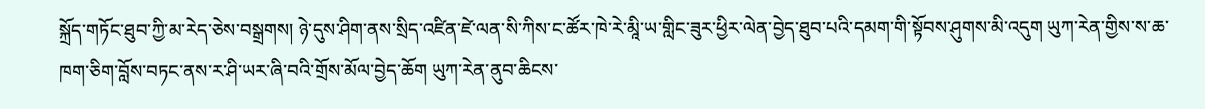སྐྲོད་གཏོང་ཐུབ་ཀྱི་མ་རེད་ཅེས་བསྒྲགས། ཉེ་དུས་ཤིག་ནས་སྲིད་འཛིན་ཛེ་ལན་སི་ཀིས་ང་ཚོར་ཁེ་རེ་མཱི་ཡ་གླིང་ཟུར་ཕྱིར་ལེན་བྱེད་ཐུབ་པའི་དམག་གི་སྟོབས་ཤུགས་མི་འདུག ཡུཀ་རེན་གྱིས་ས་ཆ་ཁག་ཅིག་བློས་བཏང་ནས་ར་ཤི་ཡར་ཞི་བའི་གྲོས་མོལ་བྱེད་ཆོག ཡུཀ་རེན་ནུབ་ཆིངས་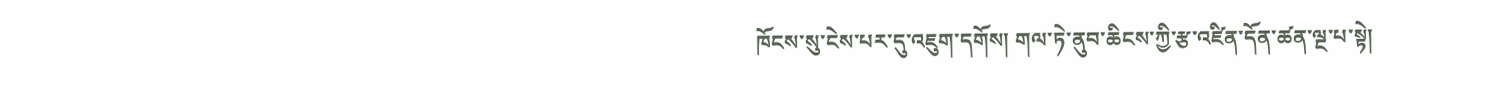ཁོངས་སུ་ངེས་པར་དུ་འཇུག་དགོས། གལ་ཏེ་ནུབ་ཆིངས་ཀྱི་རྩ་འཛིན་དོན་ཚན་ལྔ་པ་སྟེ།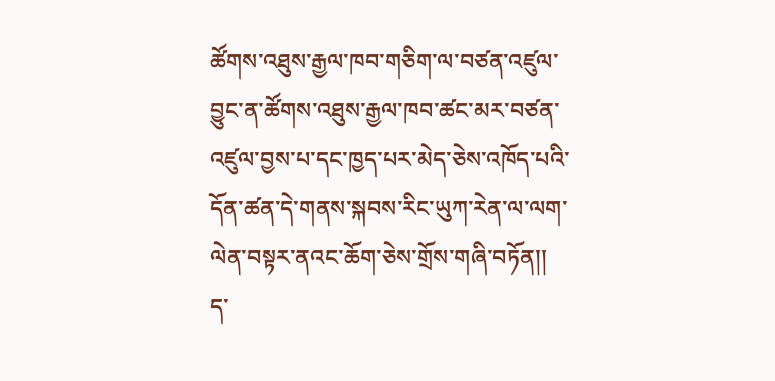ཚོགས་འཐུས་རྒྱལ་ཁབ་གཅིག་ལ་བཙན་འཛུལ་བྱུང་ན་ཚོགས་འཐུས་རྒྱལ་ཁབ་ཚང་མར་བཙན་འཛུལ་བྱས་པ་དང་ཁྱད་པར་མེད་ཅེས་འཁོད་པའི་དོན་ཚན་དེ་གནས་སྐབས་རིང་ཡུཀ་རེན་ལ་ལག་ལེན་བསྟར་ནའང་ཆོག་ཅེས་གྲོས་གཞི་བཏོན།།
ད་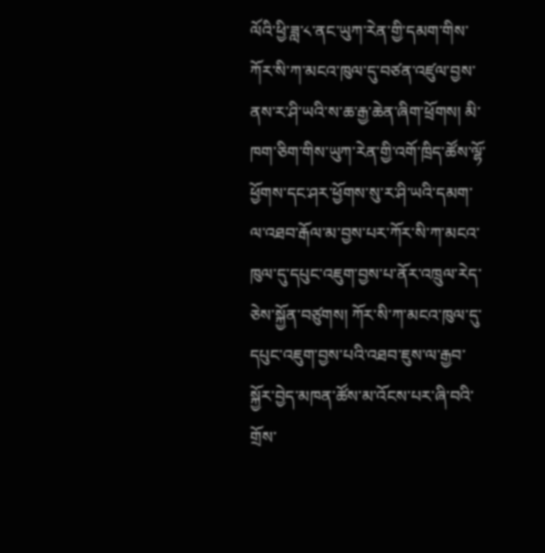ལོའི་ཕྱི་ཟླ་༨་ནང་ཡུཀ་རེན་གྱི་དམག་གིས་ཀོར་སི་ཀ་མངའ་ཁུལ་དུ་བཙན་འཛུལ་བྱས་ནས་ར་ཤི་ཡའི་ས་ཆ་རྒྱ་ཆེན་ཞིག་ཕྲོགས། མི་ཁག་ཅིག་གིས་ཡུཀ་རེན་གྱི་འགོ་ཁྲིད་ཚོས་ལྷོ་ཕྱོགས་དང་ཤར་ཕྱོགས་སུ་ར་ཤི་ཡའི་དམག་ལ་འཐབ་རྒོལ་མ་བྱས་པར་ཀོར་སི་ཀ་མངའ་ཁུལ་དུ་དཔུང་འཇུག་བྱས་པ་ནོར་འཁྲུལ་རེད་ཅེས་སྐྱོན་བཙུགས། ཀོར་སི་ཀ་མངའ་ཁུལ་དུ་དཔུང་འཇུག་བྱས་པའི་འཐབ་ཇུས་ལ་རྒྱབ་སྐྱོར་བྱེད་མཁན་ཚོས་མ་འོངས་པར་ཞི་བའི་གྲོས་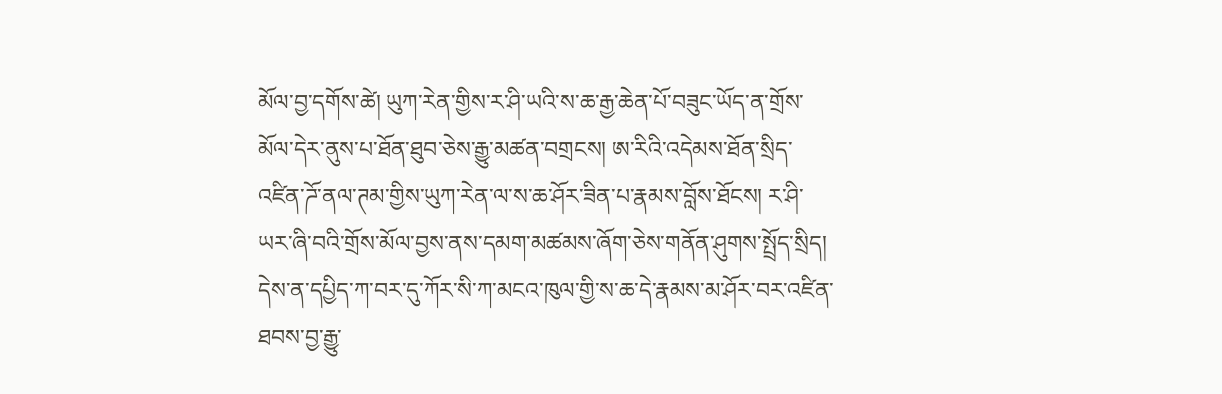མོལ་བྱ་དགོས་ཚེ། ཡུཀ་རེན་གྱིས་ར་ཤི་ཡའི་ས་ཆ་རྒྱ་ཆེན་པོ་བཟུང་ཡོད་ན་གྲོས་མོལ་དེར་ནུས་པ་ཐོན་ཐུབ་ཅེས་རྒྱུ་མཚན་བགྲངས། ཨ་རིའི་འདེམས་ཐོན་སྲིད་འཛིན་ཌོ་ནལ་ཊམ་གྱིས་ཡུཀ་རེན་ལ་ས་ཆ་ཤོར་ཟིན་པ་རྣམས་བློས་ཐོངས། ར་ཤི་ཡར་ཞི་བའི་གྲོས་མོལ་བྱས་ནས་དམག་མཚམས་ཞོག་ཅེས་གནོན་ཤུགས་སྤྲོད་སྲིད། དེས་ན་དཔྱིད་ཀ་བར་དུ་ཀོར་སི་ཀ་མངའ་ཁུལ་གྱི་ས་ཆ་དེ་རྣམས་མ་ཤོར་བར་འཛིན་ཐབས་བྱ་རྒྱུ་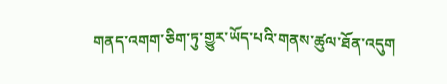གནད་འགག་ཅིག་ཏུ་གྱུར་ཡོད་པའི་གནས་ཚུལ་ཐོན་འདུག